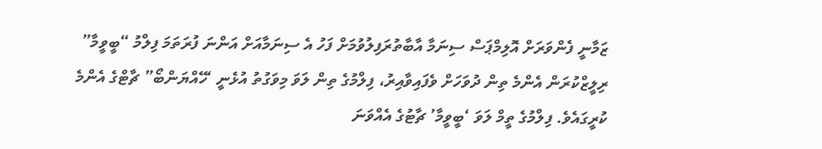ޒަމާނީ ފެންވަރަށް އޮލިމްޕަސް ސިނަމާ އާބާތުރަފިލުވުމަށް ފަހު އެ ސިނަމާއަށް އަންނަ ފުރަތަމަ ފިލްމު “ބީވީމާ” ރިލީޒްކުރަން އެންމެ ތިން ދުވަހަށް ވެފައިވާއިރު، ފިލްމުގެ ތިން ލަވަ މިވަގުތު އުޅެނީ ‘ހޭއްޔަންބޯ” ޗާޓްގެ އެންމެ ކުރީގައެވެ. ފިލްމުގެ ތީމް ލަވަ ‘ބީވީމާ’ ޗާޓުގެ އެއްވަނަ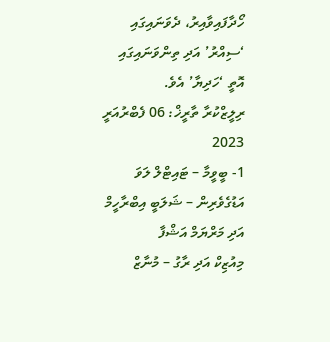ހޯދާފައިވާއިރު، ދެވަނައިގައި ‘ސިއްރު’ އަދި ތިންވަނައިގައި އޮތީ ‘ހަދިޔާ’ އެވެ.
ރިލީޒްކުރާ ތާރީޚް: 06 ފެބްރުއަރީ 2023
1- ބީވީމާ – ޓައިޓްލް ލަވަ
އަޑުގެވެރިން – ޝަލަބީ އިބްރާހީމް އަދި މަރްޔަމް އަޝްފާ
މިއުޒިކް އަދި ރާގު – މުނާޒް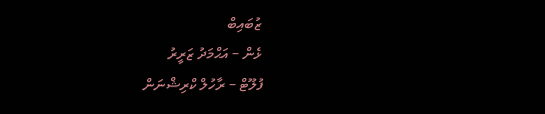ޒުބައިބް
ޅެން – އަޙްމަދު ޒަރީރު
ފުލޫޓް – ރާހުލް ކްރިޝްނަން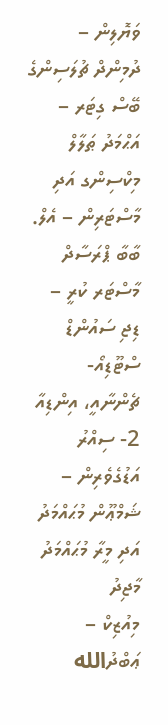ވަޔޮލިން – ދުމިންދް ޗުލަސިންގެ
ބޭސް ގިޓަރ – އަޙްމަދު ޠަލާލް
މިކްސިންގ އަދި މާސްޓަރިން – އެލް. ބާބާ ޕްރަސާދް
މާސްޓަރ ކުރީ – ޑިޖި ސައުންޑް ސްޓޫޑިއޯ- ޗެންނާއީ، އިންޑިއާ
2- ސިއްރު
އަޑުގެވެރިން – ޝަމްޢޫން މުޙައްމަދު އަދި މީރާ މުޙައްމަދު މާޖިދު
މިއުޒިކް – ޢަބްދުالله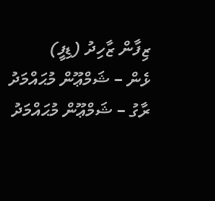ޒިފާން ޒާހިދު (ޑިފީ)
ޅެން – ޝަމްޢޫން މުޙައްމަދު
ރާގު – ޝަމްޢޫން މުޙައްމަދު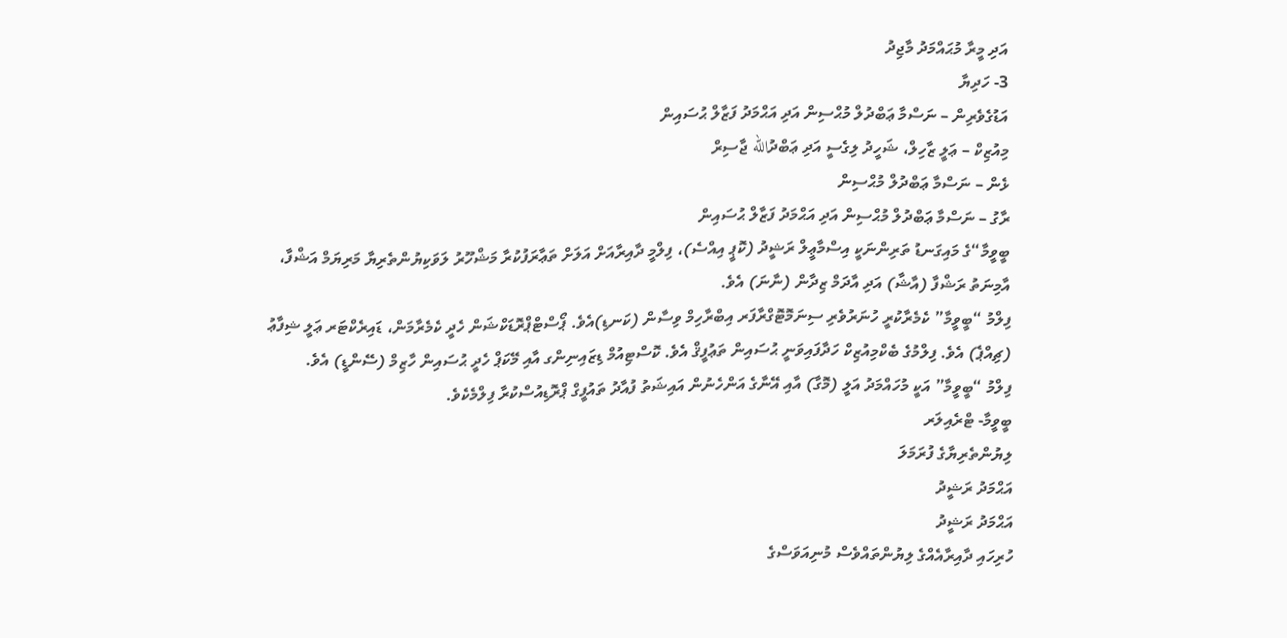އަދި މީރާ މުޙައްމަދު މާޖިދު
3- ހަދިޔާ
އަޑުގެވެރިން – ނަސްމާ ޢަބްދުލް މުޙްސިން އަދި އަޙްމަދު ފަޒާލް ޙުސައިން
މިއުޒިކް – ޢަލީ ޒާހިލް، ޝަހީދު ލިގެސީ އަދި ޢަބްދުالله ޖާސިރް
ޅެން – ނަސްމާ ޢަބްދުލް މުޙްސިން
ރާގު – ނަސްމާ ޢަބްދުލް މުޙްސިން އަދި އަޙްމަދު ފަޒާލް ޙުސައިން
ބީވީމާ“ގެ މައިގަނޑު ތަރިންނަކީ އިސްމާޢީލް ރަޝީދު (ކޮޕީ އިއްސެ)، ފިލްމީ ދާއިރާއަށް އަލަށް ތަޢާރަފުކުރާ މަޝްހޫރު ލަވަކިޔުންތެރިޔާ މަރިޔަމް އަޝްފާ، އާމިނަތު ރަޝްފާ (އާޝާ) އަދި އާދަމް ޒިދާން (ނާނަ) އެވެ.
ފިލްމު “ބީވީމާ” ކެމެރާކުރީ ހުނަރުވެރި ސިނަމޮޓޮގްރާފަރ އިބްރާހިމް ވިސާން (ކަނޑި)އެވެ. ޕޯސްޓްޕްރޮޑަކްޝަން ހެދީ ކެމެރާމަން، ޑައިރެކްޓަރ ޢަލީ ޝިފާޢު (ޗިއްޕެ) އެވެ. ފިލްމުގެ ބެކްމިއުޒިކް ހަދާފައިވަނީ ޙުސައިން ތަޢުފީޤް އެވެ. ކޮސްޓިއުމް ޑިޒައިނިންގ އާއި މޭކަޕް ހެދީ ޙުސައިން ހާޒިމް (ސޭންޑީ) އެވެ.
ފިލްމު “ބީވީމާ” އަކީ މުހައްމަދު އަލީ (މޮގާ) އާއި އޭނާގެ އަންހެނުން އައިޝަތު ފުއާދު ތައުފީގް ޕްރޮޑިއުސްކުރާ ފިލްމެކެވެ.
ބީވީމާ- ޓްރެއިލަރ
ލިޔުންތެރިޔާގެ ފުރަމަލަ
އަޙްމަދު ރަޝީދު
އަޙްމަދު ރަޝީދު
ހުރިހައި ދާއިރާއެއްގެ ލިޔުންތައްވެސް މުނިއަވަސްގެ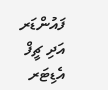ފައުންޑަރ އަދި ޗީފް އެޑިޓަރ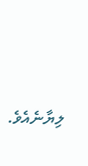ލިޔާނެއެވެ.